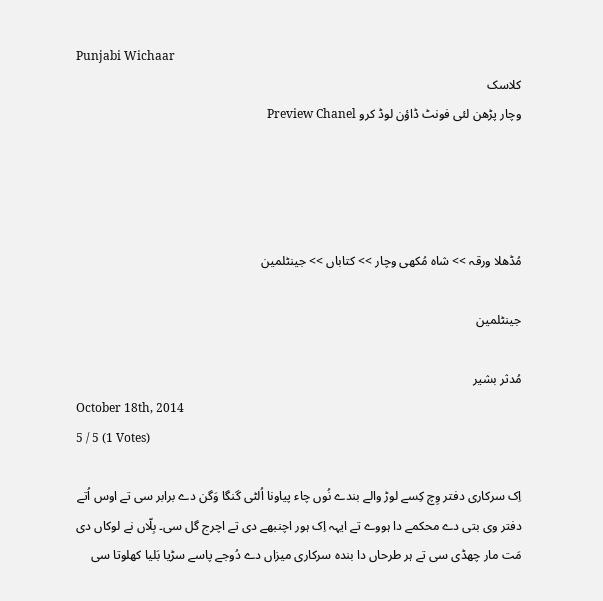Punjabi Wichaar
کلاسک
وچار پڑھن لئی فونٹ ڈاؤن لوڈ کرو Preview Chanel




مُڈھلا ورقہ >> شاہ مُکھی وچار >> کتاباں >> جینٹلمین

جینٹلمین

مُدثر بشیر
October 18th, 2014
5 / 5 (1 Votes)

اِک سرکاری دفتر وِچ کِسے لوڑ والے بندے نُوں چاء پیاونا اُلٹی گنگا وَگن دے برابر سی تے اوس اُتے دفتر وی بتی دے محکمے دا ہووے تے ایہہ اِک ہور اچنبھے دی تے اچرج گل سی۔ بِلّاں نے لوکاں دی مَت مار چھڈی سی تے ہر طرحاں دا بندہ سرکاری میزاں دے دُوجے پاسے سڑیا بَلیا کھلوتا سی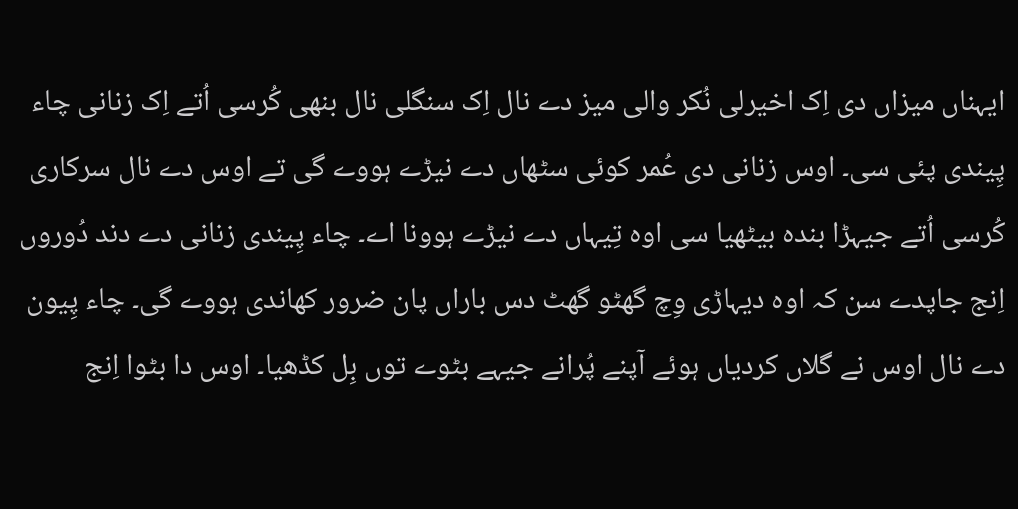ایہناں میزاں دی اِک اخیرلی نُکر والی میز دے نال اِک سنگلی نال بنھی کُرسی اُتے اِک زنانی چاء پِیندی پئی سی۔ اوس زنانی دی عُمر کوئی سٹھاں دے نیڑے ہووے گی تے اوس دے نال سرکاری کُرسی اُتے جیہڑا بندہ بیٹھیا سی اوہ تِیہاں دے نیڑے ہوونا اے۔ چاء پِیندی زنانی دے دند دُوروں اِنج جاپدے سن کہ اوہ دیہاڑی وِچ گھٹو گھٹ دس باراں پان ضرور کھاندی ہووے گی۔ چاء پِیون دے نال اوس نے گلاں کردیاں ہوئے آپنے پُرانے جیہے بٹوے توں بِل کڈھیا۔ اوس دا بٹوا اِنج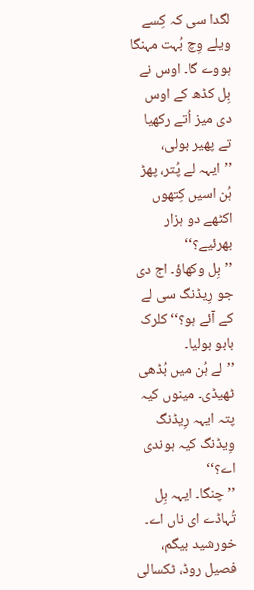لگدا سی کہ کِسے ویلے وِچ بُہت مہنگا ہووے گا۔ اوس نے بِل کڈھ کے اوس دی میز اُتے رکھیا تے پھیر بولی،
’’ایہہ لے پُتر، پھڑ ہُن اسیں کِتھوں اکٹھے دو ہزار بھرئیے؟‘‘
’’بِل وکھاؤ۔ اج دی جو رِیڈنگ سی لے کے آئے ہو؟‘‘ کلرک بابو بولیا۔
’’لے ہُن میں بُڈھی ٹھیڈی۔ مینوں کیہ پتہ ایہہ رِیڈنگ وِیڈنگ کیہ ہوندی اے؟‘‘
’’چنگا۔ ایہہ بِل تُہاڈے ای ناں اے۔ خورشید بیگم، فصیل روڈ، ٹکسالی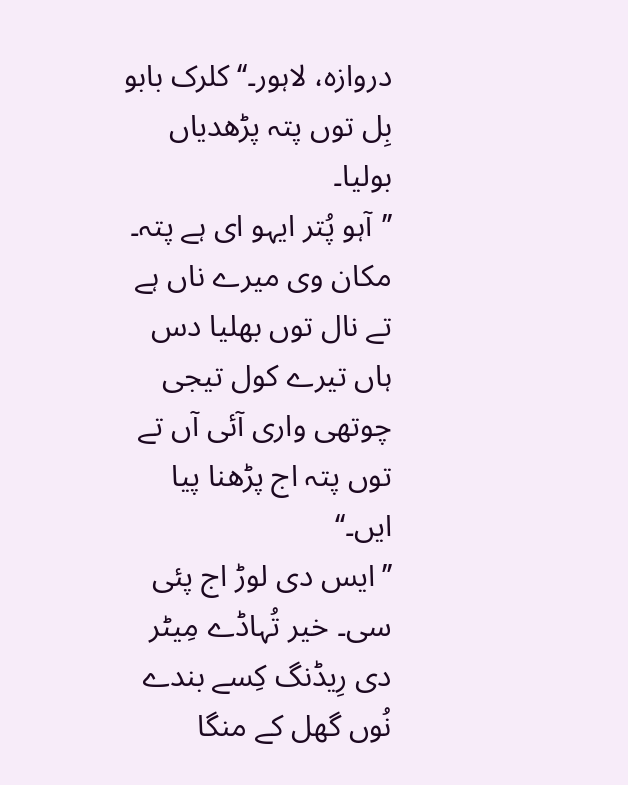دروازہ، لاہور۔‘‘ کلرک بابو بِل توں پتہ پڑھدیاں بولیا۔
’’آہو پُتر ایہو ای ہے پتہ۔ مکان وی میرے ناں ہے تے نال توں بھلیا دس ہاں تیرے کول تیجی چوتھی واری آئی آں تے توں پتہ اج پڑھنا پیا ایں۔‘‘
’’ایس دی لوڑ اج پئی سی۔ خیر تُہاڈے مِیٹر دی رِیڈنگ کِسے بندے نُوں گھل کے منگا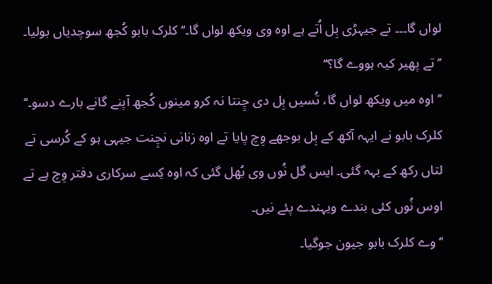لواں گا۔۔۔ تے جیہڑی بِل اُتے ہے اوہ وی ویکھ لواں گا۔‘‘ کلرک بابو کُجھ سوچدیاں بولیا۔
’’تے پھیر کیہ ہووے گا؟‘‘
’’اوہ میں ویکھ لواں گا، تُسیں بِل دی چِنتا نہ کرو مینوں کُجھ آپنے گانے بارے دسو۔‘‘ کلرک بابو نے ایہہ آکھ کے بِل بوجھے وِچ پایا تے اوہ زنانی نچِنت جیہی ہو کے کُرسی تے لتاں رکھ کے بہہ گئی۔ ایس گل نُوں وی بُھل گئی کہ اوہ کِسے سرکاری دفتر وِچ ہے تے اوس نُوں کئی بندے ویہندے پئے نیں۔
’’وے کلرک بابو جیون جوگیا۔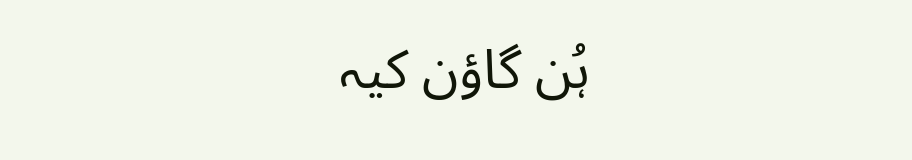ہُن گاؤن کیہ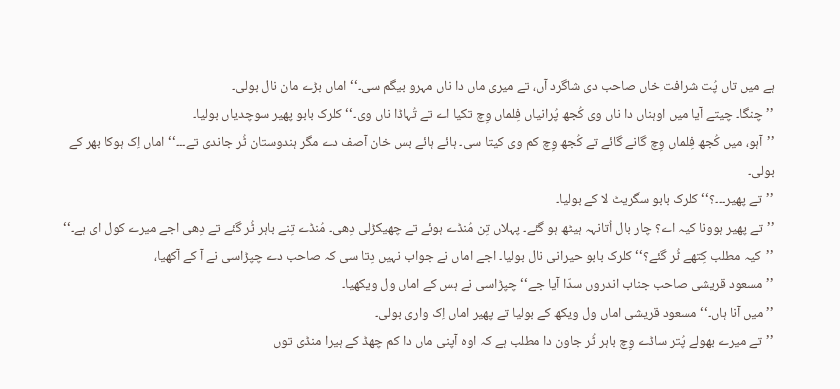ہے میں تاں پُت شرافت خاں صاحب دی شاگرد آں، تے میری ماں دا ناں مہرو بیگم سی۔‘‘ اماں بڑے مان نال بولی۔
’’چنگا۔ چیتے آیا میں اوہناں دا ناں وی کُجھ پُرانیاں فِلماں وِچ تکیا اے تے تُہاڈا ناں وی۔‘‘ کلرک بابو پھیر سوچدیاں بولیا۔
’’آہو، میں کُجھ فِلماں وِچ گانے گائے تے کُجھ وِچ کم وی کیتا سی۔ ہائے ہائے بس خان آصف دے مگر ہندوستان ٹُر جاندی تے۔۔۔‘‘ اماں اِک ہوکا بھر کے بولی۔
’’تے پھیر۔۔۔؟‘‘ کلرک بابو سگریٹ لا کے بولیا۔
’’تے پھیر ہوونا کیہ اے؟ چار بال اُتانہہ ہیٹھ ہو گئے۔ پہلاں تِن مُنڈے ہوئے تے چھیکڑلی دِھی۔ مُنڈے تِنے باہر ٹُر گئے تے دِھی اجے میرے کول ای ہے۔‘‘
’’کیہ مطلب کِتھے ٹُر گئے؟‘‘ کلرک بابو حیرانی نال بولیا۔ اجے اماں نے جواب نہیں دِتا سی کہ صاحب دے چپڑاسی نے آ کے آکھیا،
’’مسعود قریشی صاحب جناب اندروں سدّا آیا جے‘‘ چپڑاسی نے ہس کے اماں ول ویکھیا۔
’’میں آنا ہاں۔‘‘ مسعود قریشی اماں ول ویکھ کے بولیا تے پھیر اماں اِک واری بولی۔
’’تے میرے بھولے پُتر ساڈے وِچ باہر ٹُر جاون دا مطلب ہے کہ اوہ آپنی ماں دا کم چھڈ کے ہیرا منڈی توں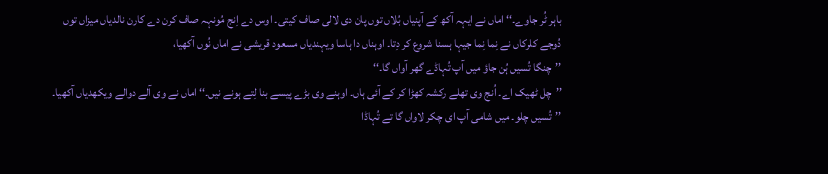باہر ٹُر جاوے۔‘‘ اماں نے ایہہ آکھ کے آپنیاں بُلاں توں پان دی لالی صاف کیتی۔ اوس دے اِنج مُونہہ صاف کرن دے کارن نالدیاں میزاں توں دُوجے کلرکاں نے نِما نِما جیہا ہسنا شروع کر دِتا۔ اوہناں دا ہاسا ویہندیاں مسعود قریشی نے اماں نُوں آکھیا،
’’چنگا تُسیں ہُن جاؤ میں آپ تُہاڈے گھر آواں گا۔‘‘
’’چل ٹھیک اے۔ اُنج وی تھلے رکشہ کھڑا کر کے آئی ہاں۔ اوہنے وی بڑے پیسے بنا لِتے ہونے نیں۔‘‘ اماں نے وی آلے دوالے ویکھدیاں آکھیا۔
’’تُسیں چلو۔ میں شامی آپ ای چکر لاواں گا تے تُہاڈا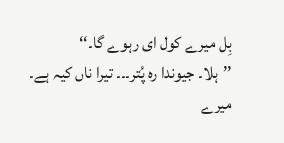بِل میرے کول ای رہوے گا۔‘‘
’’ہلا۔ جیوندا رہ پُتر۔۔۔ تیرا ناں کیہ ہے۔ میرے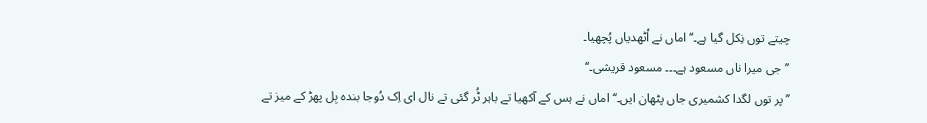چیتے توں نِکل گیا ہے۔‘‘ اماں نے اُٹھدیاں پُچھیا۔
’’جی میرا ناں مسعود ہے۔۔۔ مسعود قریشی۔‘‘
’’پر توں لگدا کشمیری جاں پٹھان ایں۔‘‘ اماں نے ہس کے آکھیا تے باہر ٹُر گئی تے نال ای اِک دُوجا بندہ بِل پھڑ کے میز تے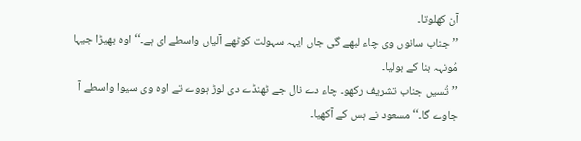آن کھلوتا۔
’’جناب سانوں وی چاء لبھے گی جاں ایہہ سہولت کوٹھے آلیاں واسطے ای ہے۔‘‘ اوہ بھیڑا جیہا مُونہہ بنا کے بولیا۔
’’تُسیں جناب تشریف رکھو۔ چاء دے نال جے ٹھنڈے دی لوڑ ہووے تے اوہ وی سیوا واسطے آ جاوے گا۔‘‘ مسعود نے ہس کے آکھیا۔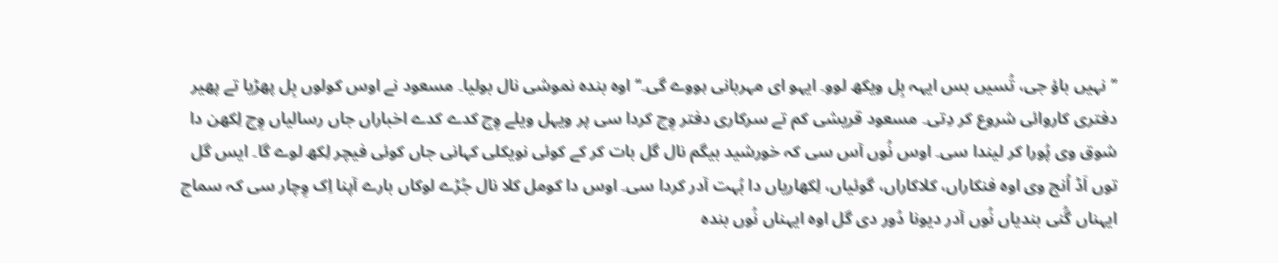’’نہیں باؤ جی، تُسیں بس ایہہ بِل ویکھ لوو۔ ایہو ای مہربانی ہووے گی۔‘‘ اوہ بندہ نموشی نال بولیا۔ مسعود نے اوس کولوں بِل پھڑیا تے پھیر دفتری کاروائی شروع کر دِتی۔ مسعود قریشی کم تے سرکاری دفتر وِچ کردا سی پر ویہل ویلے وِچ کدے کدے اخباراں جاں رسالیاں وِچ لِکھن دا شوق وی پُورا کر لیندا سی۔ اوس نُوں آس سی کہ خورشید بیگم نال گل بات کر کے کوئی نویکلی کہانی جاں کوئی فیچر لِکھ لوے گا۔ ایس گل توں اَڈ اُنج وی اوہ فنکاراں، کلاکاراں، گوئیاں، لِکھاریاں دا بُہت آدر کردا سی۔ اوس دا کومل کلا نال جُڑے لوکاں بارے آپنا اِک وِچار سی کہ سماج ایہناں گُنی بندیاں نُوں آدر دیونا دُور دی گل اوہ ایہناں نُوں بندہ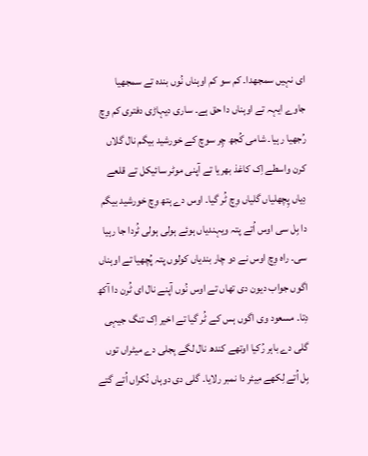ای نہیں سمجھدا۔ کم سو کم اوہناں نُوں بندہ تے سمجھیا جاوے ایہہ تے اوہناں دا حق ہے۔ ساری دیہاڑی دفتری کم وِچ رُجھیا رہیا۔ شامی کُجھ چِر سوچ کے خورشید بیگم نال گلاں کرن واسطے اِک کاغذ بھریا تے آپنی موٹر سائیکل تے قلعے دِیاں پِچھلیاں گلیاں وِچ ٹُر گیا۔ اوس دے ہتھ وِچ خورشید بیگم دا بِل سی اوس اُتے پتہ ویہندیاں ہوئے ہولی ہولی ٹُردا جا رہیا سی۔ راہ وِچ اوس نے دو چار بندیاں کولوں پتہ پُچھیا تے اوہناں اگوں جواب دیون دی تھاں تے اوس نُوں آپنے نال ای ٹُرن دا آکھ دِتا۔ مسعود وی اگوں ہس کے ٹُر گیا تے اخیر اِک تنگ جیہی گلی دے باہر رُکیا اوتھے کندھ نال لگے بِجلی دے میٹراں توں بِل اُتے لِکھے مِیٹر دا نمبر رلایا۔ گلی دی دوہاں نُکراں اُتے گتے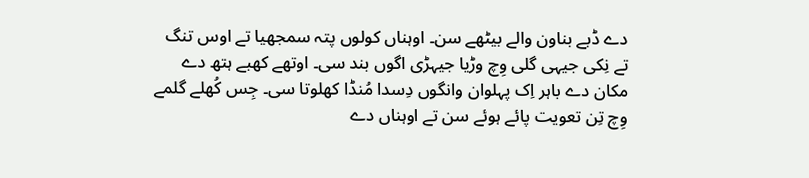دے ڈبے بناون والے بیٹھے سن۔ اوہناں کولوں پتہ سمجھیا تے اوس تنگ تے نِکی جیہی گلی وِچ وڑیا جیہڑی اگوں بند سی۔ اوتھے کھبے ہتھ دے مکان دے باہر اِک پہلوان وانگوں دِسدا مُنڈا کھلوتا سی۔ جِس کُھلے گلمے وِچ تِن تعویت پائے ہوئے سن تے اوہناں دے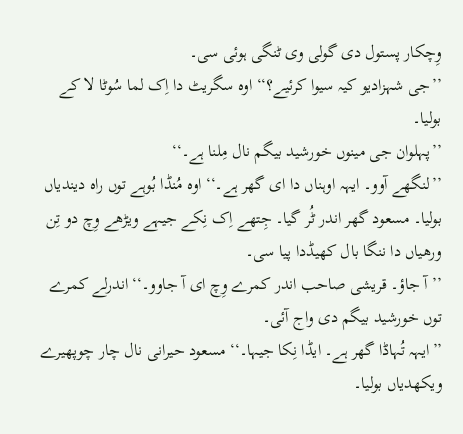وِچکار پستول دی گولی وی ٹنگی ہوئی سی۔
’’جی شہزادیو کیہ سیوا کرئیے؟‘‘ اوہ سگریٹ دا اِک لما سُوٹا لا کے بولیا۔
’’پہلوان جی مینوں خورشید بیگم نال مِلنا ہے۔‘‘
’’لنگھے آوو۔ ایہہ اوہناں دا ای گھر ہے۔‘‘ اوہ مُنڈا بُوہے توں راہ دیندیاں بولیا۔ مسعود گھر اندر ٹُر گیا۔ جِتھے اِک نِکے جیہے ویڑھے وِچ دو تِن ورھیاں دا ننگا بال کھیڈدا پیا سی۔
’’آ جاؤ۔ قریشی صاحب اندر کمرے وِچ ای آ جاوو۔‘‘ اندرلے کمرے توں خورشید بیگم دی واج آئی۔
’’ایہہ تُہاڈا گھر ہے۔ ایڈا نِکا جیہا۔‘‘ مسعود حیرانی نال چار چوپھیرے ویکھدیاں بولیا۔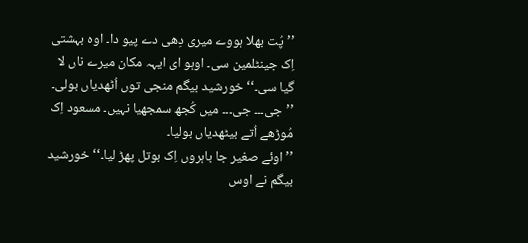’’پُت بھلا ہووے میری دِھی دے پیو دا۔ اوہ بہشتی اِک جینٹلمین سی۔ اوہو ای ایہہ مکان میرے ناں لا گیا سی۔‘‘ خورشید بیگم منجی توں اُٹھدیاں بولی۔
’’جی۔۔۔ جی۔۔۔ میں کُجھ سمجھیا نہیں۔ مسعود اِک مُوڑھے اُتے بیٹھدیاں بولیا۔
’’اوئے صغیر جا باہروں اِک بوتل پھڑ لیا۔‘‘ خورشید بیگم نے اوس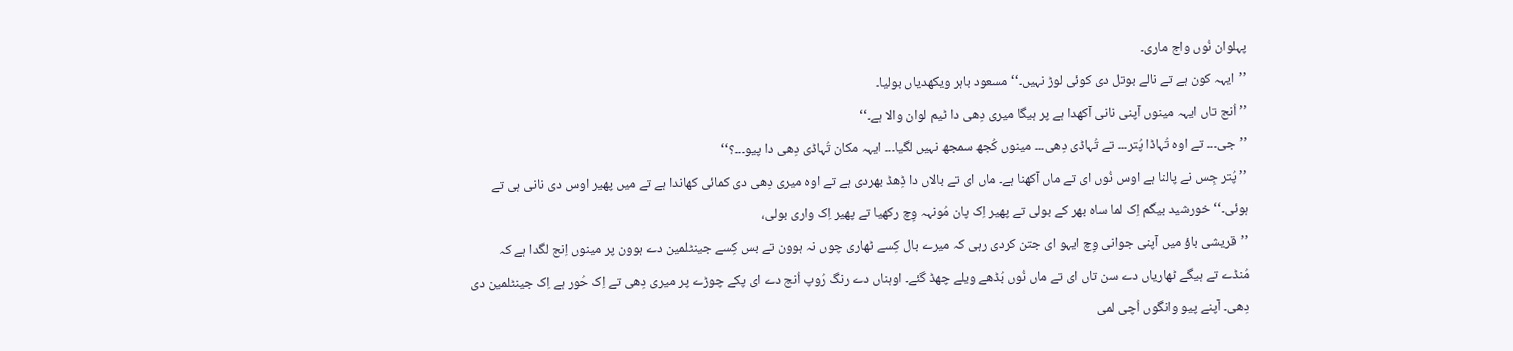پہلوان نُوں واج ماری۔
’’ایہہ کون ہے تے نالے بوتل دی کوئی لوڑ نہیں۔‘‘ مسعود باہر ویکھدیاں بولیا۔
’’اُنج تاں ایہہ مینوں آپنی نانی آکھدا ہے پر ہیگا میری دِھی دا ٹیم لوان والا ہے۔‘‘
’’جی۔۔۔ تے اوہ تُہاڈا پُتر۔۔۔ تے تُہاڈی دِھی۔۔۔ مینوں کُجھ سمجھ نہیں لگیا۔۔۔ ایہہ مکان تُہاڈی دِھی دا پیو۔۔۔؟‘‘
’’پُتر جِس نے پالنا ہے اوس نُوں ای تے ماں آکھنا ہے۔ ماں ای تے بالاں دا ڈِھڈ بھردی ہے تے اوہ میری دِھی دی کمائی کھاندا ہے تے میں پھیر اوس دی نانی ہی تے ہوئی۔‘‘ خورشید بیگم اِک لما ساہ بھر کے بولی تے پھیر اِک پان مُونہہ وِچ رکھیا تے پھیر اِک واری بولی،
’’قریشی باؤ میں آپنی جوانی وِچ ایہو ای جتن کردی رہی کہ میرے بال کِسے ٹھاری چوں نہ ہوون تے بس کِسے جینٹلمین دے ہوون پر مینوں اِنج لگدا ہے کہ مُنڈے تے ہیگے ٹھاریاں دے سن تاں ای تے ماں نُوں بُڈھے ویلے چھڈ گئے۔ اوہناں دے رنگ رُوپ اُنج دے ای پکے چوڑے پر میری دِھی تے اِک حُور ہے اِک جینٹلمین دی دِھی۔ آپنے پیو وانگوں اُچی لمی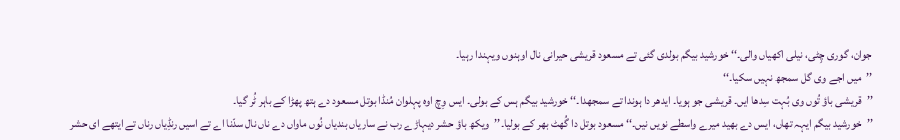جوان، گوری چِٹی، نیلی اکھیاں والی۔‘‘ خورشید بیگم بولدی گئی تے مسعود قریشی حیرانی نال اوہنوں ویہندا رہیا۔
’’میں اجے وی گل سمجھ نہیں سکیا۔‘‘
’’قریشی باؤ تُوں وی بُہت سِدھا ایں۔ قریشی جو ہویا۔ ایدھر دا ہوندا تے سمجھدا۔‘‘ خورشید بیگم ہس کے بولی۔ ایس وِچ اوہ پہلوان مُنڈا بوتل مسعود دے ہتھ پھڑا کے باہر ٹُر گیا۔
’’خورشید بیگم ایہہ تھاں، ایس دے بھید میرے واسطے نویں نیں۔‘‘ مسعود بوتل دا گُھٹ بھر کے بولیا۔’’ویکھ باؤ حشر دیہاڑے رب نے ساریاں بندیاں نُوں ماواں دے ناں نال سدّنا اے تے اسیں رنڈِیاں رناں تے ایتھے ای حشر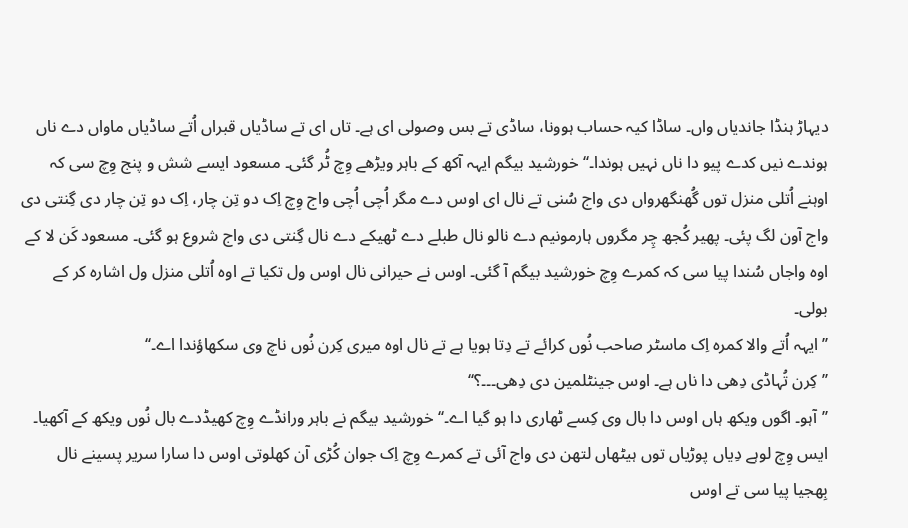دیہاڑ ہنڈا جاندیاں واں۔ ساڈا کیہ حساب ہوونا، ساڈی تے بس وصولی ای ہے۔ تاں ای تے ساڈیاں قبراں اُتے ساڈیاں ماواں دے ناں ہوندے نیں کدے پیو دا ناں نہیں ہوندا۔‘‘ خورشید بیگم ایہہ آکھ کے باہر ویڑھے وِچ ٹُر گئی۔ مسعود ایسے شش و پنج وِچ سی کہ اوہنے اُتلی منزل توں گُھنگھرواں دی واج سُنی تے نال ای اوس دے مگر اُچی اُچی واج وِچ اِک دو تِن چار، اِک دو تِن چار دی گِنتی دی واج آون لگ پئی۔ پھیر کُجھ چِر مگروں ہارمونیم دے نالو نال طبلے دے ٹھیکے دے نال گِنتی دی واج شروع ہو گئی۔ مسعود کَن لا کے اوہ واجاں سُندا پیا سی کہ کمرے وِچ خورشید بیگم آ گئی۔ اوس نے حیرانی نال اوس ول تکیا تے اوہ اُتلی منزل ول اشارہ کر کے بولی۔
’’ایہہ اُتے والا کمرہ اِک ماسٹر صاحب نُوں کرائے تے دِتا ہویا ہے تے نال اوہ میری کِرن نُوں ناچ وی سکھاؤندا اے۔‘‘
’’کِرن تُہاڈی دِھی دا ناں ہے۔ اوس جینٹلمین دی دِھی۔۔۔؟‘‘
’’آہو۔ اگوں ویکھ ہاں اوس دا بال وی کِسے ٹھاری دا ہو گیا اے۔‘‘ خورشید بیگم نے باہر ورانڈے وِچ کھیڈدے بال نُوں ویکھ کے آکھیا۔ ایس وِچ لوہے دِیاں پوڑیاں توں ہیٹھاں لتھن دی واج آئی تے کمرے وِچ اِک جوان کُڑی آن کھلوتی اوس دا سارا سریر پسینے نال بِھجیا پیا سی تے اوس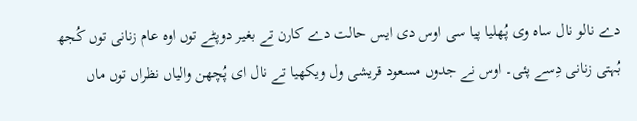دے نالو نال ساہ وی پُھلیا پیا سی اوس دی ایس حالت دے کارن تے بغیر دوپٹے توں اوہ عام زنانی توں کُجھ بُہتی زنانی دِسے پئی۔ اوس نے جدوں مسعود قریشی ول ویکھیا تے نال ای پُچھن والیاں نظراں توں ماں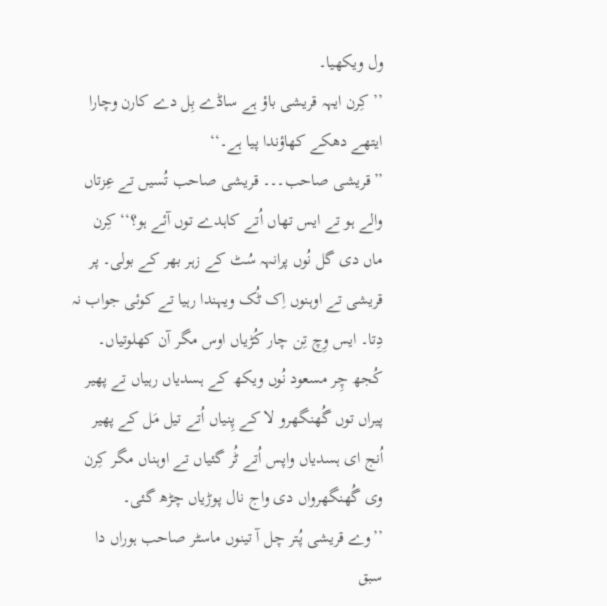ول ویکھیا۔
’’کِرن ایہہ قریشی باؤ ہے ساڈے بِل دے کارن وچارا ایتھے دھکے کھاؤندا پیا ہے۔‘‘
’’قریشی صاحب۔۔۔ قریشی صاحب تُسیں تے عِزتاں والے ہو تے ایس تھاں اُتے کاہدے توں آئے ہو؟‘‘ کِرن ماں دی گل نُوں پرانہہ سُٹ کے زہر بھر کے بولی۔ پر قریشی تے اوہنوں اِک ٹُک ویہندا رہیا تے کوئی جواب نہ دِتا۔ ایس وِچ تِن چار کُڑیاں اوس مگر آن کھلوتیاں۔ کُجھ چِر مسعود نُوں ویکھ کے ہسدیاں رہیاں تے پھیر پیراں توں گُھنگھرو لا کے پِنیاں اُتے تیل مَل کے پھیر اُنج ای ہسدیاں واپس اُتے ٹُر گئیاں تے اوہناں مگر کِرن وی گُھنگھرواں دی واج نال پوڑیاں چڑھ گئی۔
’’وے قریشی پُتر چل آ تینوں ماسٹر صاحب ہوراں دا سبق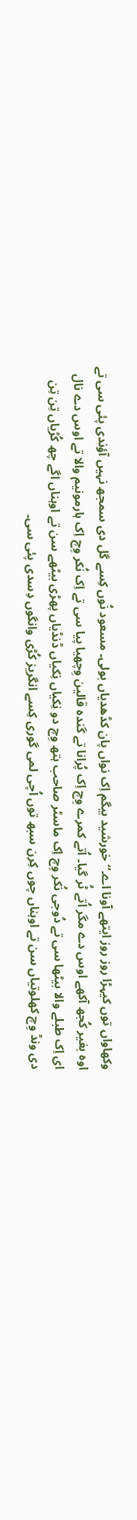وکھاواں توں کیہڑا روز روز ایتھے آونا اے۔‘‘ خورشید بیگم اِک نواں پان کڈھدیاں بولی۔ مسعود نُوں کِسے گل دی سمجھ نہیں آؤندی پئی سی تے اوہ بغیر کُجھ آکھے اوس دے مگر اُتے ٹُر گیا۔ اُتے کمرے وِچ اِک پُرانا تے گندہ قالین وِچھیا پیا سی تے اِک نُکر وِچ اِک ہارمونیم والا تے اوس دے نال ای اِک طبلے والا بیٹھا سی تے دُوجی نُکر وِچ اِک ماسٹر صاحب ہتھ وِچ دو نِکیاں نِکیاں ڈنڈیاں پھڑی بیٹھے سن تے اوہناں اگے چھ کُڑیاں تِن تِن دی ونڈ وِچ کھلوتیاں سن تے اوہناں چوں کِرن سبھ توں اُچی لمی گوری کِسے انگریز کُڑی وانگوں دِسدی پئی سی۔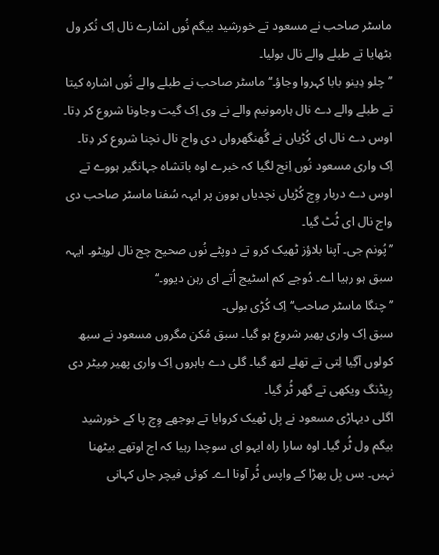ماسٹر صاحب نے مسعود تے خورشید بیگم نُوں اشارے نال اِک نُکر ول بٹھایا تے طبلے والے نال بولیا۔
’’چلو دِینو بابا کہروا وجاؤ۔‘‘ ماسٹر صاحب نے طبلے والے نُوں اشارہ کیتا تے طبلے والے دے نال ہارمونیم والے نے وی اِک گیت وجاونا شروع کر دِتا۔ اوس دے نال ای کُڑیاں نے گُھنگھرواں دی واج نال نچنا شروع کر دِتا۔ اِک واری مسعود نُوں اِنج لگیا کہ خبرے اوہ باتشاہ جہانگیر ہووے تے اوس دے دربار وِچ کُڑیاں نچدیاں ہوون پر ایہہ سُفنا ماسٹر صاحب دی واج نال ای ٹُٹ گیا۔
’’پُونم جی۔ آپنا بلاؤز ٹھیک کرو تے دوپٹے نُوں صحیح چج نال لویٹو۔ ایہہ سبق ہو رہیا اے۔ دُوجے کم اسٹیج اُتے ای رہن دیوو۔‘‘
’’چنگا ماسٹر صاحب‘‘ اِک کُڑی بولی۔
سبق اِک واری پھیر شروع ہو گیا۔ سبق مُکن مگروں مسعود نے سبھ کولوں آگِیا لِتی تے تھلے لتھ گیا۔ گلی دے باہروں اِک واری پھیر مِیٹر دی رِیڈنگ ویکھی تے گھر ٹُر گیا۔
اگلی دیہاڑی مسعود نے بِل ٹھیک کروایا تے بوجھے وِچ پا کے خورشید بیگم ول ٹُر گیا۔ اوہ سارا راہ ایہو ای سوچدا رہیا کہ اج اوتھے بیٹھنا نہیں۔ بس بِل پھڑا کے واپس ٹُر آونا اے۔ کوئی فیچر جاں کہانی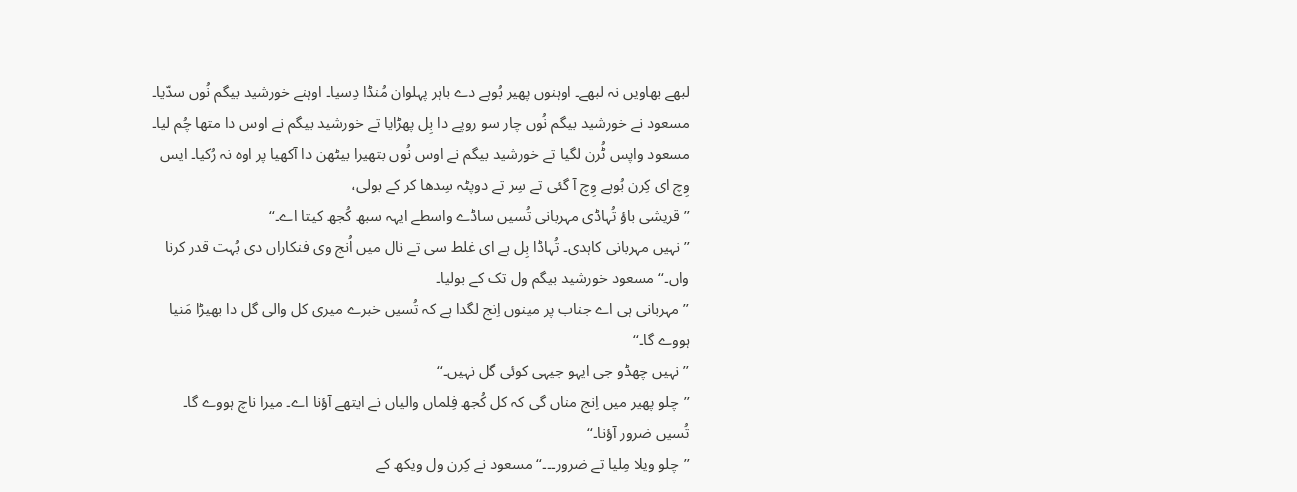لبھے بھاویں نہ لبھے۔ اوہنوں پھیر بُوہے دے باہر پہلوان مُنڈا دِسیا۔ اوہنے خورشید بیگم نُوں سدّیا۔ مسعود نے خورشید بیگم نُوں چار سو روپے دا بِل پھڑایا تے خورشید بیگم نے اوس دا متھا چُم لیا۔ مسعود واپس ٹُرن لگیا تے خورشید بیگم نے اوس نُوں بتھیرا بیٹھن دا آکھیا پر اوہ نہ رُکیا۔ ایس وِچ ای کِرن بُوہے وِچ آ گئی تے سِر تے دوپٹہ سِدھا کر کے بولی،
’’قریشی باؤ تُہاڈی مہربانی تُسیں ساڈے واسطے ایہہ سبھ کُجھ کیتا اے۔‘‘
’’نہیں مہربانی کاہدی۔ تُہاڈا بِل ہے ای غلط سی تے نال میں اُنج وی فنکاراں دی بُہت قدر کرنا واں۔‘‘ مسعود خورشید بیگم ول تک کے بولیا۔
’’مہربانی ہی اے جناب پر مینوں اِنج لگدا ہے کہ تُسیں خبرے میری کل والی گل دا بھیڑا مَنیا ہووے گا۔‘‘
’’نہیں چھڈو جی ایہو جیہی کوئی گل نہیں۔‘‘
’’چلو پھیر میں اِنج مناں گی کہ کل کُجھ فِلماں والیاں نے ایتھے آؤنا اے۔ میرا ناچ ہووے گا۔ تُسیں ضرور آؤنا۔‘‘
’’چلو ویلا مِلیا تے ضرور۔۔۔‘‘ مسعود نے کِرن ول ویکھ کے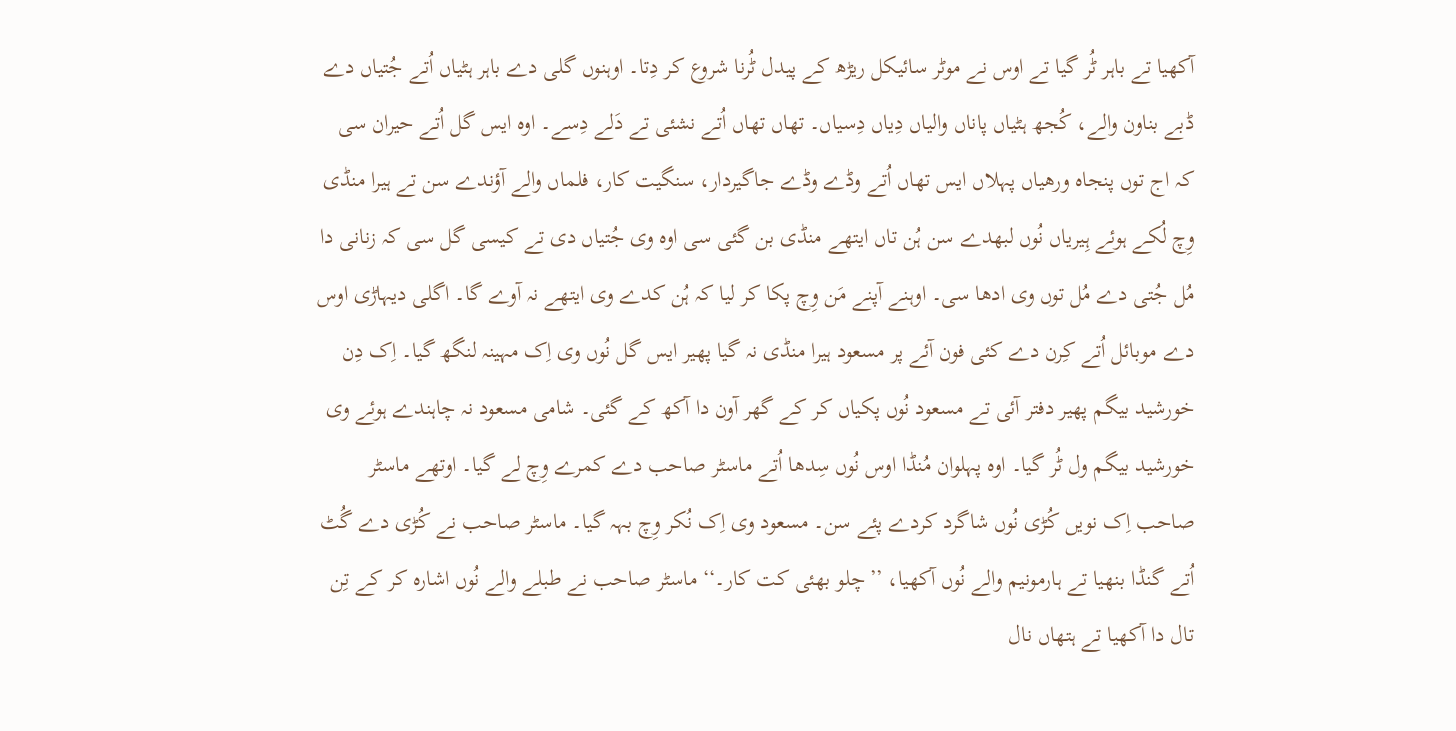آکھیا تے باہر ٹُر گیا تے اوس نے موٹر سائیکل ریڑھ کے پیدل ٹُرنا شروع کر دِتا۔ اوہنوں گلی دے باہر ہٹیاں اُتے جُتیاں دے ڈبے بناون والے، کُجھ ہٹیاں پاناں والیاں دِیاں دِسیاں۔ تھاں تھاں اُتے نشئی تے دَلے دِسے۔ اوہ ایس گل اُتے حیران سی کہ اج توں پنجاہ ورھیاں پہلاں ایس تھاں اُتے وڈے وڈے جاگیردار، سنگیت کار، فلماں والے آؤندے سن تے ہیرا منڈی وِچ لُکے ہوئے ہِیریاں نُوں لبھدے سن ہُن تاں ایتھے منڈی بن گئی سی اوہ وی جُتیاں دی تے کیسی گل سی کہ زنانی دا مُل جُتی دے مُل توں وی ادھا سی۔ اوہنے آپنے مَن وِچ پکا کر لیا کہ ہُن کدے وی ایتھے نہ آوے گا۔ اگلی دیہاڑی اوس دے موبائل اُتے کِرن دے کئی فون آئے پر مسعود ہیرا منڈی نہ گیا پھیر ایس گل نُوں وی اِک مہینہ لنگھ گیا۔ اِک دِن خورشید بیگم پھیر دفتر آئی تے مسعود نُوں پکیاں کر کے گھر آون دا آکھ کے گئی۔ شامی مسعود نہ چاہندے ہوئے وی خورشید بیگم ول ٹُر گیا۔ اوہ پہلوان مُنڈا اوس نُوں سِدھا اُتے ماسٹر صاحب دے کمرے وِچ لے گیا۔ اوتھے ماسٹر صاحب اِک نویں کُڑی نُوں شاگرد کردے پئے سن۔ مسعود وی اِک نُکر وِچ بہہ گیا۔ ماسٹر صاحب نے کُڑی دے گُٹ اُتے گنڈا بنھیا تے ہارمونیم والے نُوں آکھیا، ’’چلو بھئی کت کار۔‘‘ ماسٹر صاحب نے طبلے والے نُوں اشارہ کر کے تِن تال دا آکھیا تے ہتھاں نال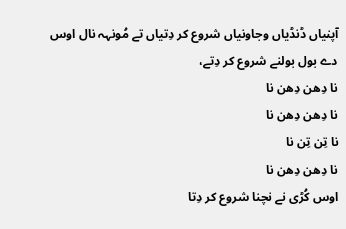آپنیاں ڈنڈیاں وجاونیاں شروع کر دِتیاں تے مُونہہ نال اوس دے بول بولنے شروع کر دِتے،
نا دِھن دِھن نا
نا دِھن دِھن نا
نا تِن تِن نا
نا دِھن دِھن نا
اوس کُڑی نے نچنا شروع کر دِتا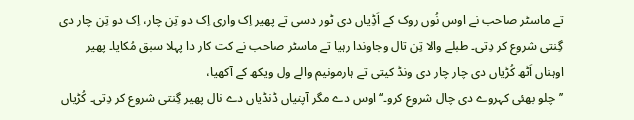تے ماسٹر صاحب نے اوس نُوں روک کے اَڈِیاں دی ٹور دسی تے پھیر اِک واری اِک دو تِن چار، اِک دو تِن چار دی گِنتی شروع کر دِتی۔ طبلے والا تِن تال وجاوندا رہیا تے ماسٹر صاحب نے کت کار دا پہلا سبق مُکایا۔ پھیر اوہناں اَٹھ کُڑیاں دی چار چار دی ونڈ کیتی تے ہارمونیم والے ول ویکھ کے آکھیا،
’’چلو بھئی کہروے دی چال شروع کرو۔‘‘ اوس دے مگر آپنیاں ڈنڈیاں دے نال پھیر گِنتی شروع کر دِتی۔ کُڑیاں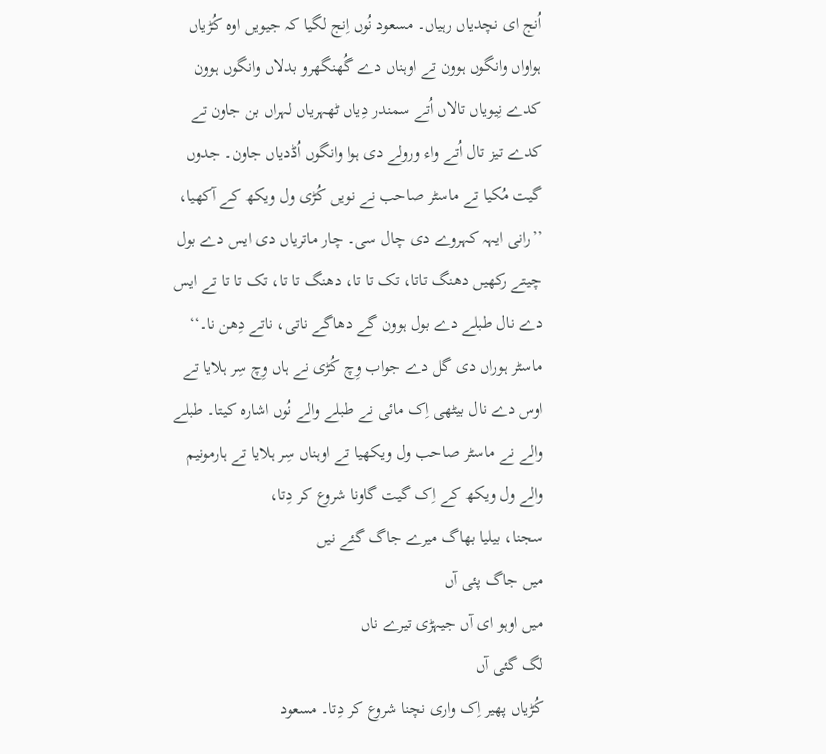اُنج ای نچدیاں رہیاں۔ مسعود نُوں اِنج لگیا کہ جیویں اوہ کُڑیاں ہواواں وانگوں ہوون تے اوہناں دے گُھنگھرو بدلاں وانگوں ہوون کدے نِیویاں تالاں اُتے سمندر دِیاں ٹھہریاں لہراں بن جاون تے کدے تیز تال اُتے واء ورولے دی ہوا وانگوں اُڈدیاں جاون۔ جدوں گیت مُکیا تے ماسٹر صاحب نے نویں کُڑی ول ویکھ کے آکھیا،
’’رانی ایہہ کہروے دی چال سی۔ چار ماتریاں دی ایس دے بول چیتے رکھیں دھنگ تاتا، تک تا تا، دھنگ تا تا، تک تا تا تے ایس دے نال طبلے دے بول ہوون گے دھاگے ناتی، ناتے دِھن نا۔‘‘ ماسٹر ہوراں دی گل دے جواب وِچ کُڑی نے ہاں وِچ سِر ہلایا تے اوس دے نال بیٹھی اِک مائی نے طبلے والے نُوں اشارہ کیتا۔ طبلے والے نے ماسٹر صاحب ول ویکھیا تے اوہناں سِر ہلایا تے ہارمونیم والے ول ویکھ کے اِک گیت گاونا شروع کر دِتا،
سجنا، بیلیا بھاگ میرے جاگ گئے نیں
میں جاگ پئی آں
میں اوہو ای آں جیہڑی تیرے ناں
لگ گئی آں
کُڑیاں پھیر اِک واری نچنا شروع کر دِتا۔ مسعود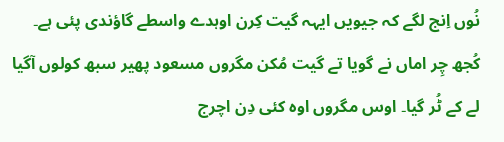نُوں اِنج لگے کہ جیویں ایہہ گیت کِرن اوہدے واسطے گاؤندی پئی ہے۔ کُجھ چِر اماں نے گویا تے گیت مُکن مگروں مسعود پھیر سبھ کولوں آگیا لے کے ٹُر گیا۔ اوس مگروں اوہ کئی دِن اچرج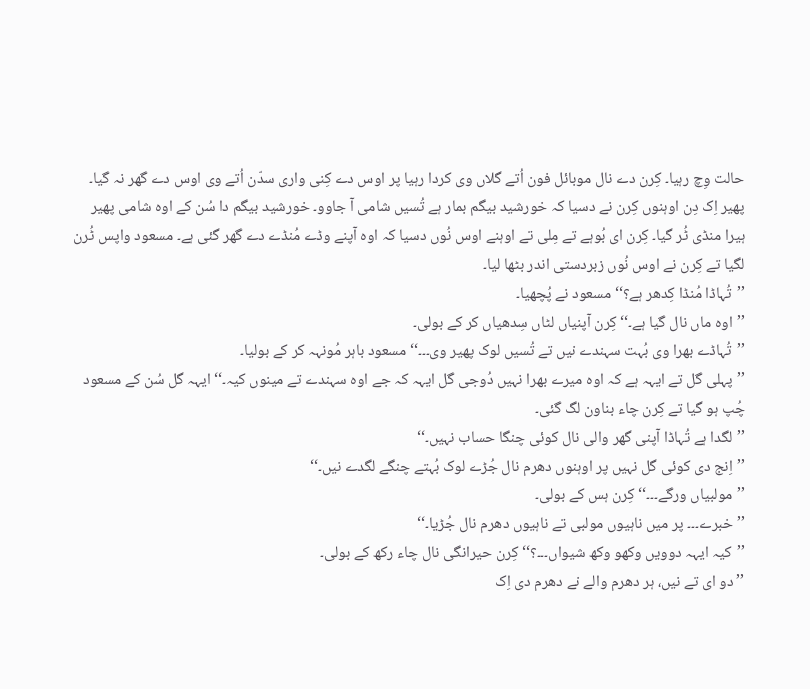حالت وِچ رہیا۔ کِرن دے نال موبائل فون اُتے گلاں وی کردا رہیا پر اوس دے کِنی واری سدّن اُتے وی اوس دے گھر نہ گیا۔ پھیر اِک دِن اوہنوں کِرن نے دسیا کہ خورشید بیگم بمار ہے تُسیں شامی آ جاوو۔ خورشید بیگم دا سُن کے اوہ شامی پھیر ہیرا منڈی ٹُر گیا۔ کِرن ای بُوہے تے مِلی تے اوہنے اوس نُوں دسیا کہ اوہ آپنے وڈے مُنڈے دے گھر گئی ہے۔ مسعود واپس ٹُرن لگیا تے کِرن نے اوس نُوں زبردستی اندر بٹھا لیا۔
’’تُہاڈا مُنڈا کِدھر ہے؟‘‘ مسعود نے پُچھیا۔
’’اوہ ماں نال گیا ہے۔‘‘ کِرن آپنیاں لٹاں سِدھیاں کر کے بولی۔
’’تُہاڈے بھرا وی بُہت سہندے نیں تے تُسیں لوک پھیر وی۔۔۔‘‘ مسعود باہر مُونہہ کر کے بولیا۔
’’پہلی گل تے ایہہ ہے کہ اوہ میرے بھرا نہیں دُوجی گل ایہہ کہ جے اوہ سہندے تے مینوں کیہ۔‘‘ ایہہ گل سُن کے مسعود چُپ ہو گیا تے کِرن چاء بناون لگ گئی۔
’’لگدا ہے تُہاڈا آپنی گھر والی نال کوئی چنگا حساب نہیں۔‘‘
’’اِنج دی کوئی گل نہیں پر اوہنوں دھرم نال جُڑے لوک بُہتے چنگے لگدے نیں۔‘‘
’’مولبیاں ورگے۔۔۔‘‘ کِرن ہس کے بولی۔
’’خبرے۔۔۔ پر میں ناہیوں مولبی تے ناہیوں دھرم نال جُڑیا۔‘‘
’’کیہ ایہہ دوویں وکھو وکھ شیواں۔۔۔؟‘‘ کِرن حیرانگی نال چاء رکھ کے بولی۔
’’دو ای تے نیں، ہر دھرم والے نے دھرم دی اِک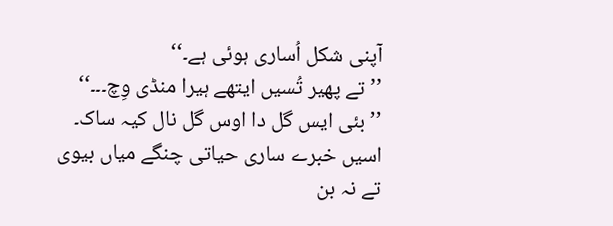آپنی شکل اُساری ہوئی ہے۔‘‘
’’تے پھیر تُسیں ایتھے ہیرا منڈی وِچ۔۔۔‘‘
’’بئی ایس گل دا اوس گل نال کیہ ساک۔ اسیں خبرے ساری حیاتی چنگے میاں بیوی تے نہ بن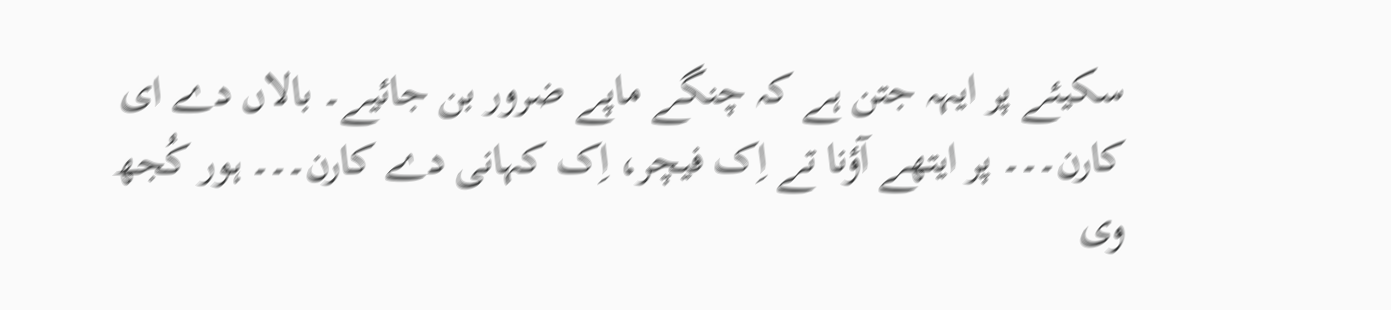سکیئے پر ایہہ جتن ہے کہ چنگے ماپے ضرور بن جائیے۔ بالاں دے ای کارن۔۔۔ پر ایتھے آؤنا تے اِک فیچر، اِک کہانی دے کارن۔۔۔ ہور کُجھ وی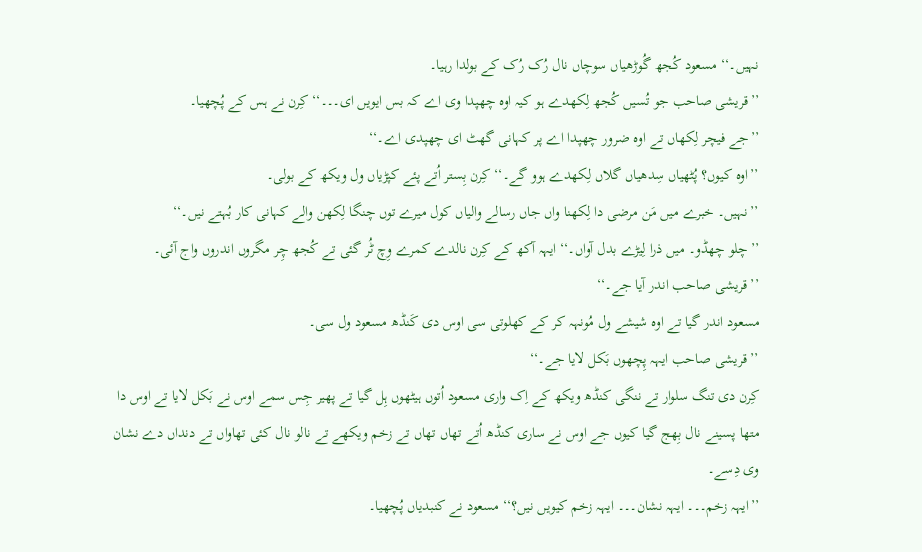نہیں۔‘‘ مسعود کُجھ گُوڑھیاں سوچاں نال رُک رُک کے بولدا رہیا۔
’’قریشی صاحب جو تُسیں کُجھ لِکھدے ہو کیہ اوہ چھپدا وی اے کہ بس ایویں ای۔۔۔‘‘ کِرن نے ہس کے پُچھیا۔
’’جے فیچر لِکھاں تے اوہ ضرور چھپدا اے پر کہانی گھٹ ای چھپدی اے۔‘‘
’’اوہ کیوں؟ پُٹھیاں سِدھیاں گلاں لِکھدے ہوو گے۔‘‘ کِرن بِستر اُتے پئے کپڑیاں ول ویکھ کے بولی۔
’’نہیں۔ خبرے میں مَن مرضی دا لِکھنا واں جاں رسالے والیاں کول میرے توں چنگا لِکھن والے کہانی کار بُہتے نیں۔‘‘
’’چلو چھڈو۔ میں ذرا لِیڑے بدل آواں۔‘‘ ایہہ آکھ کے کِرن نالدے کمرے وِچ ٹُر گئی تے کُجھ چِر مگروں اندروں واج آئی۔
’’قریشی صاحب اندر آیا جے۔‘‘
مسعود اندر گیا تے اوہ شیشے ول مُونہہ کر کے کھلوتی سی اوس دی کَنڈھ مسعود ول سی۔
’’قریشی صاحب ایہہ پِچھوں بَکل لایا جے۔‘‘
کِرن دی تنگ سلوار تے ننگی کنڈھ ویکھ کے اِک واری مسعود اُتوں ہیٹھوں ہِل گیا تے پھیر جِس سمے اوس نے بَکل لایا تے اوس دا متھا پسینے نال بِھج گیا کیوں جے اوس نے ساری کنڈھ اُتے تھاں تھاں تے زخم ویکھے تے نالو نال کئی تھاواں تے دنداں دے نشان وی دِسے۔
’’ایہہ زخم۔۔۔ ایہہ نشان۔۔۔ ایہہ زخم کیویں نیں؟‘‘ مسعود نے کنبدیاں پُچھیا۔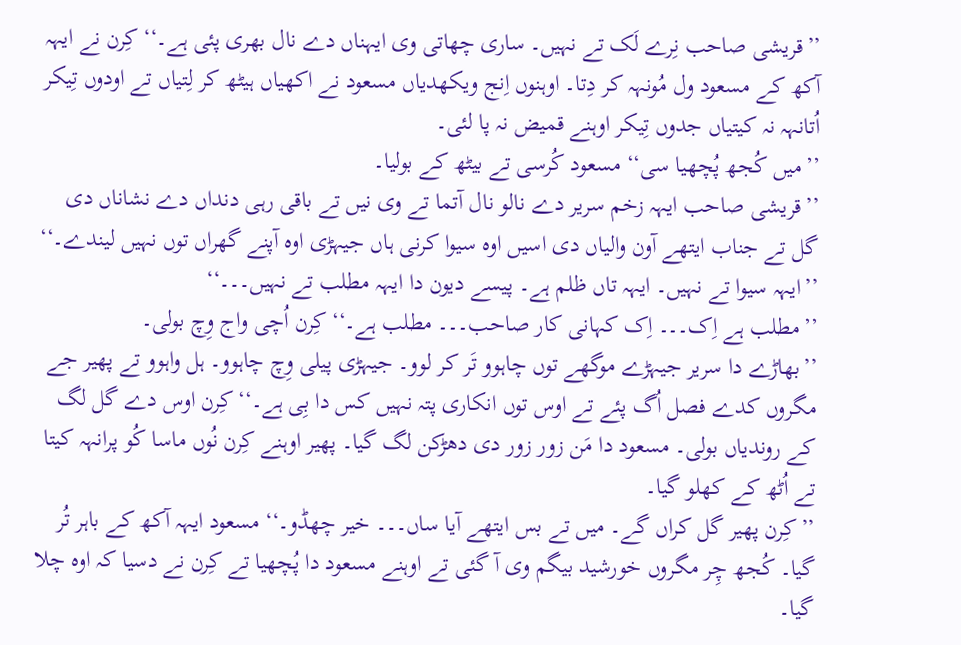’’قریشی صاحب نِرے لَک تے نہیں۔ ساری چھاتی وی ایہناں دے نال بھری پئی ہے۔‘‘ کِرن نے ایہہ آکھ کے مسعود ول مُونہہ کر دِتا۔ اوہنوں اِنج ویکھدیاں مسعود نے اکھیاں ہیٹھ کر لِتیاں تے اودوں تِیکر اُتانہہ نہ کیتیاں جدوں تِیکر اوہنے قمیض نہ پا لئی۔
’’میں کُجھ پُچھیا سی‘‘ مسعود کُرسی تے بیٹھ کے بولیا۔
’’قریشی صاحب ایہہ زخم سریر دے نالو نال آتما تے وی نیں تے باقی رہی دنداں دے نشاناں دی گل تے جناب ایتھے آون والیاں دی اسیں اوہ سیوا کرنی ہاں جیہڑی اوہ آپنے گھراں توں نہیں لیندے۔‘‘
’’ایہہ سیوا تے نہیں۔ ایہہ تاں ظلم ہے۔ پیسے دیون دا ایہہ مطلب تے نہیں۔۔۔‘‘
’’مطلب ہے اِک۔۔۔ اِک کہانی کار صاحب۔۔۔ مطلب ہے۔‘‘ کِرن اُچی واج وِچ بولی۔
’’بھاڑے دا سریر جیہڑے موگھے توں چاہوو تَر کر لوو۔ جیہڑی پیلی وِچ چاہوو۔ ہل واہوو تے پھیر جے مگروں کدے فصل اُگ پئے تے اوس توں انکاری پتہ نہیں کس دا بِی ہے۔‘‘ کِرن اوس دے گل لگ کے روندیاں بولی۔ مسعود دا مَن زور زور دی دھڑکن لگ گیا۔ پھیر اوہنے کِرن نُوں ماسا کُو پرانہہ کیتا تے اُٹھ کے کھلو گیا۔
’’کِرن پھیر گل کراں گے۔ میں تے بس ایتھے آیا ساں۔۔۔ خیر چھڈو۔‘‘ مسعود ایہہ آکھ کے باہر تُر گیا۔ کُجھ چِر مگروں خورشید بیگم وی آ گئی تے اوہنے مسعود دا پُچھیا تے کِرن نے دسیا کہ اوہ چلا گیا۔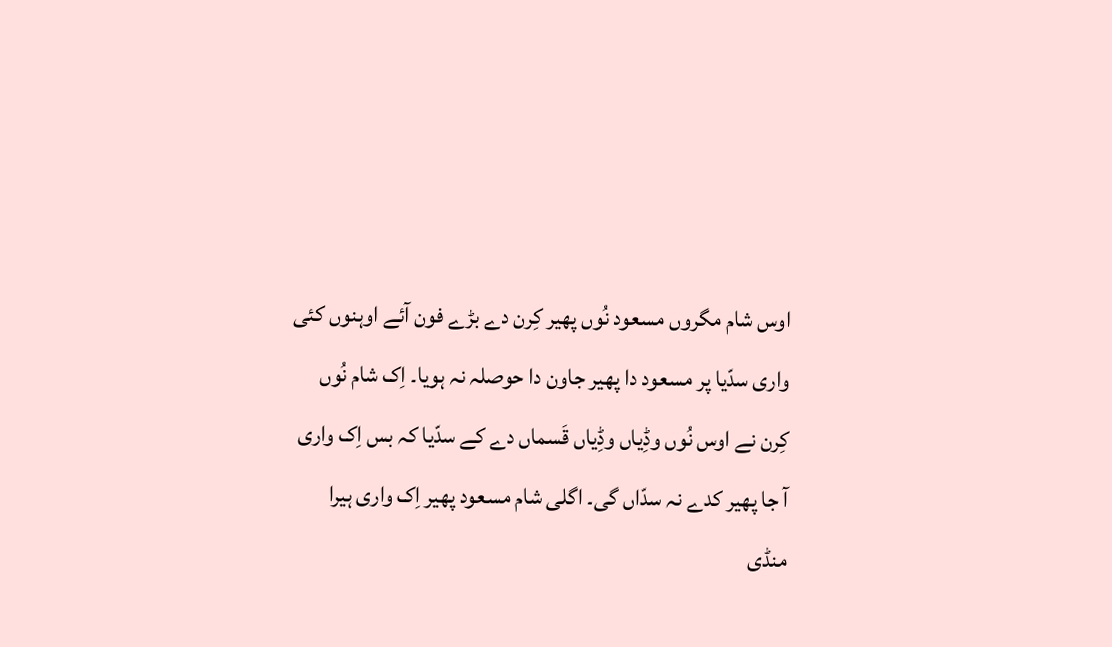اوس شام مگروں مسعود نُوں پھیر کِرن دے بڑے فون آئے اوہنوں کئی واری سدّیا پر مسعود دا پھیر جاون دا حوصلہ نہ ہویا۔ اِک شام نُوں کِرن نے اوس نُوں وڈِیاں وڈِیاں قَسماں دے کے سدّیا کہ بس اِک واری آ جا پھیر کدے نہ سدّاں گی۔ اگلی شام مسعود پھیر اِک واری ہیرا منڈی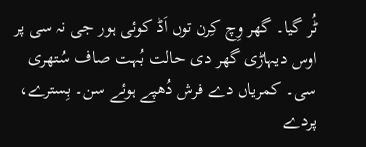ٹُر گیا۔ گھر وِچ کِرن توں اَڈ کوئی ہور جی نہ سی پر اوس دیہاڑی گھر دی حالت بُہت صاف سُتھری سی۔ کمریاں دے فرش دُھپے ہوئے سن۔ بِسترے، پردے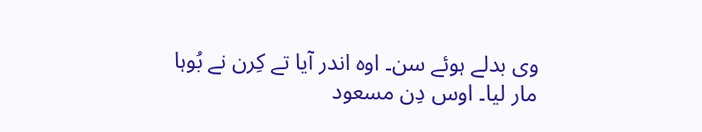وی بدلے ہوئے سن۔ اوہ اندر آیا تے کِرن نے بُوہا مار لیا۔ اوس دِن مسعود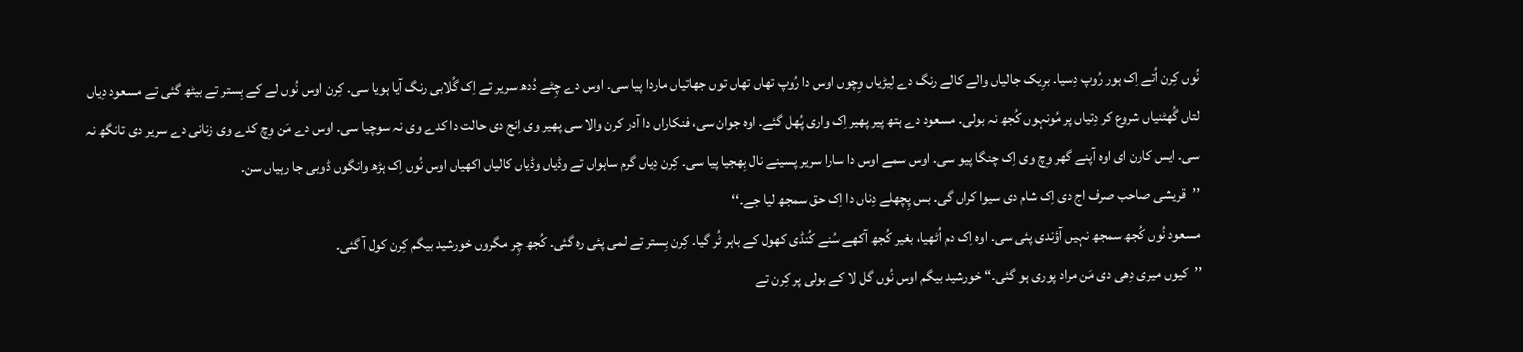نُوں کِرن اُتے اِک ہور رُوپ دِسیا۔ برِیک جالیاں والے کالے رنگ دے لِیڑیاں وِچوں اوس دا رُوپ تھاں تھاں توں جھاتیاں ماردا پیا سی۔ اوس دے چِٹے دُدھ سریر تے اِک گُلابی رنگ آیا ہویا سی۔ کِرن اوس نُوں لے کے بِستر تے بیٹھ گئی تے مسعود دِیاں لتاں گُھٹنیاں شروع کر دِتیاں پر مُونہوں کُجھ نہ بولی۔ مسعود دے ہتھ پیر پھیر اِک واری پُھل گئے۔ اوہ جوان سی، فنکاراں دا آدر کرن والا سی پھیر وی اِنج دی حالت دا کدے وی نہ سوچیا سی۔ اوس دے مَن وِچ کدے وی زنانی دے سریر دی تانگھ نہ سی۔ ایس کارن ای اوہ آپنے گھر وِچ وی اِک چنگا پیو سی۔ اوس سمے اوس دا سارا سریر پسینے نال بِھجیا پیا سی۔ کِرن دِیاں گرم ساہواں تے وڈیاں وڈیاں کالیاں اکھیاں اوس نُوں اِک ہڑھ وانگوں ڈوبی جا رہیاں سن۔
’’قریشی صاحب صرف اج دی اِک شام دی سیوا کراں گی۔ بس پِچھلے دِناں دا اِک حق سمجھ لیا جے۔‘‘
مسعود نُوں کُجھ سمجھ نہیں آؤندی پئی سی۔ اوہ اِک دم اُٹھیا، بغیر کُجھ آکھے سُنے کُنڈی کھول کے باہر ٹُر گیا۔ کِرن بِستر تے لمی پئی رہ گئی۔ کُجھ چِر مگروں خورشید بیگم کِرن کول آ گئی۔
’’کیوں میری دِھی دی مَن مراد پوری ہو گئی۔‘‘ خورشید بیگم اوس نُوں گل لا کے بولی پر کِرن تے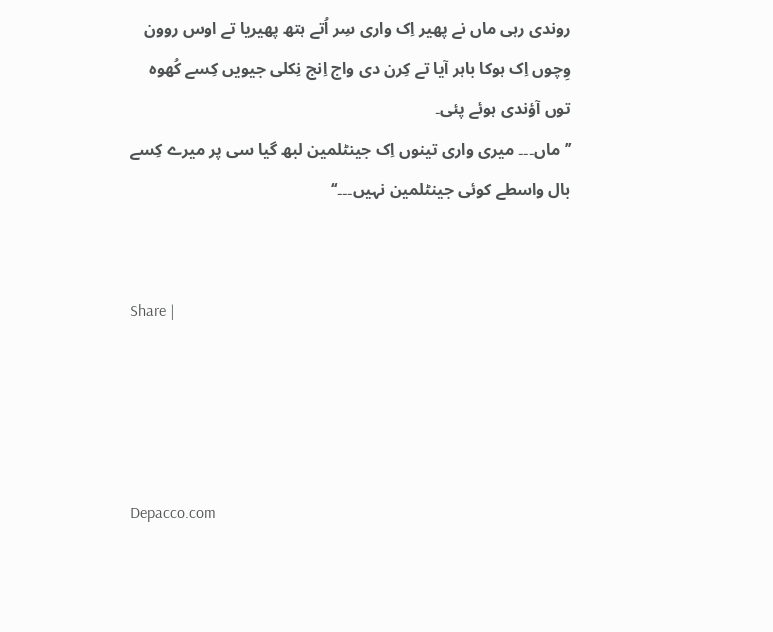روندی رہی ماں نے پھیر اِک واری سِر اُتے ہتھ پھیریا تے اوس روون وِچوں اِک ہوکا باہر آیا تے کِرن دی واج اِنج نِکلی جیویں کِسے کُھوہ توں آؤندی ہوئے پئی۔
’’ماں۔۔۔ میری واری تینوں اِک جینٹلمین لبھ گیا سی پر میرے کِسے بال واسطے کوئی جینٹلمین نہیں۔۔۔‘‘


Share |




Depacco.com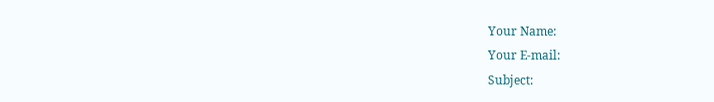Your Name:
Your E-mail:
Subject: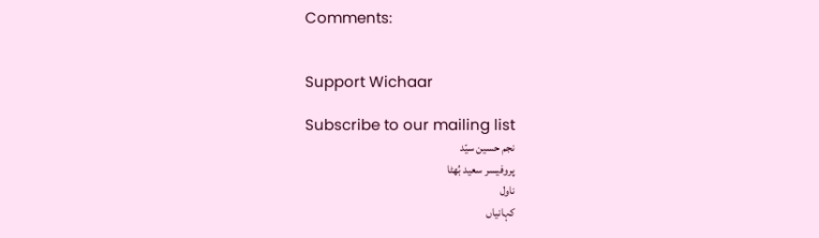Comments:


Support Wichaar

Subscribe to our mailing list
نجم حسین سیّد
پروفیسر سعید بُھٹا
ناول
کہانیاں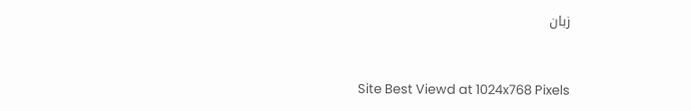زبان



Site Best Viewd at 1024x768 Pixels